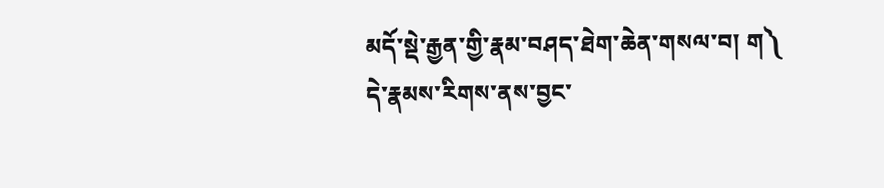མདོ་སྡེ་རྒྱན་གྱི་རྣམ་བཤད་ཐེག་ཆེན་གསལ་བ། ག༽
དེ་རྣམས་རིགས་ནས་བྱང་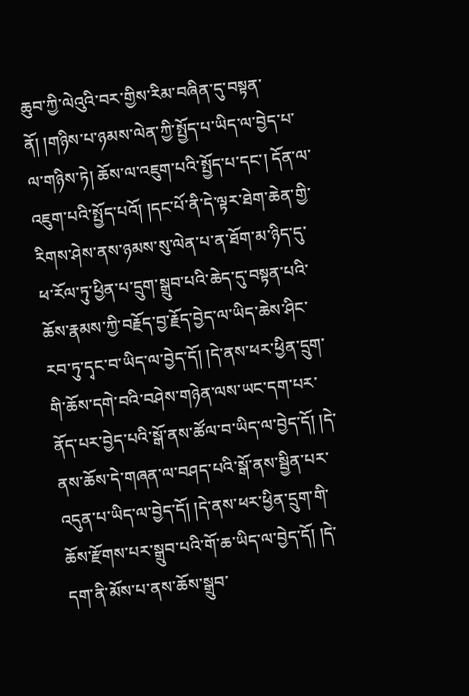ཆུབ་ཀྱི་ལེའུའི་བར་གྱིས་རིམ་བཞིན་དུ་བསྟན་ནོ། །གཉིས་པ་ཉམས་ལེན་ཀྱི་སྤྱོད་པ་ཡིད་ལ་བྱེད་པ་ལ་གཉིས་ཏེ། ཆོས་ལ་འཇུག་པའི་སྤྱོད་པ་དང་། དོན་ལ་འཇུག་པའི་སྤྱོད་པའོ། །དང་པོ་ནི་དེ་ལྟར་ཐེག་ཆེན་གྱི་རིགས་ཤེས་ནས་ཉམས་སུ་ལེན་པ་ན་ཐོག་མ་ཉིད་དུ་ཕ་རོལ་ཏུ་ཕྱིན་པ་དྲུག་སྒྲུབ་པའི་ཆེད་དུ་བསྟན་པའི་ཆོས་རྣམས་ཀྱི་བརྗོད་བྱ་རྗོད་བྱེད་ལ་ཡིད་ཆེས་ཤིང་རབ་ཏུ་དྭང་བ་ཡིད་ལ་བྱེད་དོ། །དེ་ནས་ཕར་ཕྱིན་དྲུག་གི་ཆོས་དགེ་བའི་བཤེས་གཉེན་ལས་ཡང་དག་པར་ནོད་པར་བྱེད་པའི་སྒོ་ནས་ཚོལ་བ་ཡིད་ལ་བྱེད་དོ། །དེ་ནས་ཆོས་དེ་གཞན་ལ་བཤད་པའི་སྒོ་ནས་སྦྱིན་པར་འདུན་པ་ཡིད་ལ་བྱེད་དོ། །དེ་ནས་ཕར་ཕྱིན་དྲུག་གི་ཆོས་རྫོགས་པར་སྒྲུབ་པའི་གོ་ཆ་ཡིད་ལ་བྱེད་དོ། །དེ་དག་ནི་མོས་པ་ནས་ཆོས་སྒྲུབ་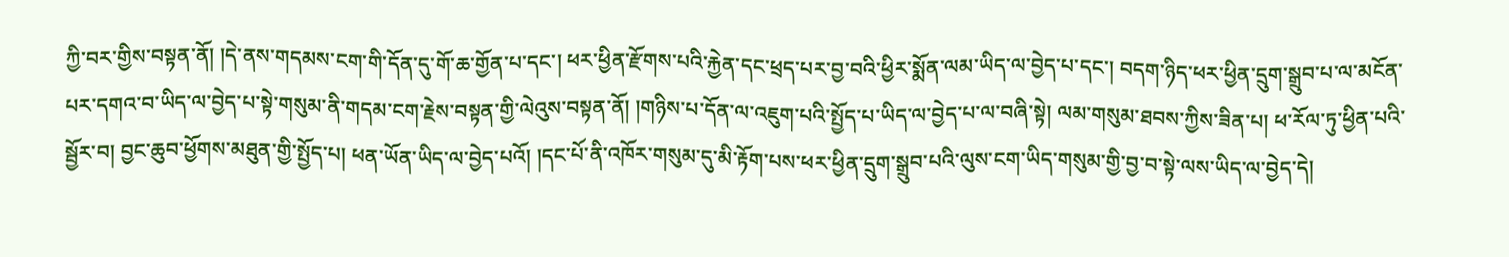ཀྱི་བར་གྱིས་བསྟན་ནོ། །དེ་ནས་གདམས་ངག་གི་དོན་དུ་གོ་ཆ་གྱོན་པ་དང་། ཕར་ཕྱིན་རྫོགས་པའི་རྐྱེན་དང་ཕྲད་པར་བྱ་བའི་ཕྱིར་སྨོན་ལམ་ཡིད་ལ་བྱེད་པ་དང་། བདག་ཉིད་ཕར་ཕྱིན་དྲུག་སྒྲུབ་པ་ལ་མངོན་པར་དགའ་བ་ཡིད་ལ་བྱེད་པ་སྟེ་གསུམ་ནི་གདམ་ངག་རྗེས་བསྟན་གྱི་ལེའུས་བསྟན་ནོ། །གཉིས་པ་དོན་ལ་འཇུག་པའི་སྤྱོད་པ་ཡིད་ལ་བྱེད་པ་ལ་བཞི་སྟེ། ལམ་གསུམ་ཐབས་ཀྱིས་ཟིན་པ། ཕ་རོལ་ཏུ་ཕྱིན་པའི་སྦྱོར་བ། བྱང་ཆུབ་ཕྱོགས་མཐུན་གྱི་སྤྱོད་པ། ཕན་ཡོན་ཡིད་ལ་བྱེད་པའོ། །དང་པོ་ནི་འཁོར་གསུམ་དུ་མི་རྟོག་པས་ཕར་ཕྱིན་དྲུག་སྒྲུབ་པའི་ལུས་ངག་ཡིད་གསུམ་གྱི་བྱ་བ་སྟེ་ལས་ཡིད་ལ་བྱེད་དེ།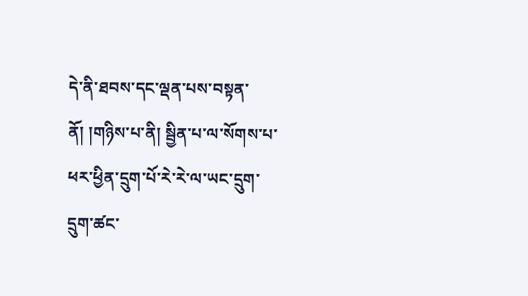དེ་ནི་ཐབས་དང་ལྡན་པས་བསྟན་ནོ། །གཉིས་པ་ནི། སྦྱིན་པ་ལ་སོགས་པ་ཕར་ཕྱིན་དྲུག་པོ་རེ་རེ་ལ་ཡང་དྲུག་དྲུག་ཚང་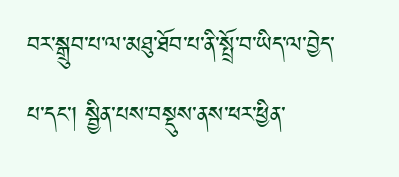བར་སྒྲུབ་པ་ལ་མཐུ་ཐོབ་པ་ནི་སྤྲོ་བ་ཡིད་ལ་བྱེད་པ་དང་། སྦྱིན་པས་བསྡུས་ནས་ཕར་ཕྱིན་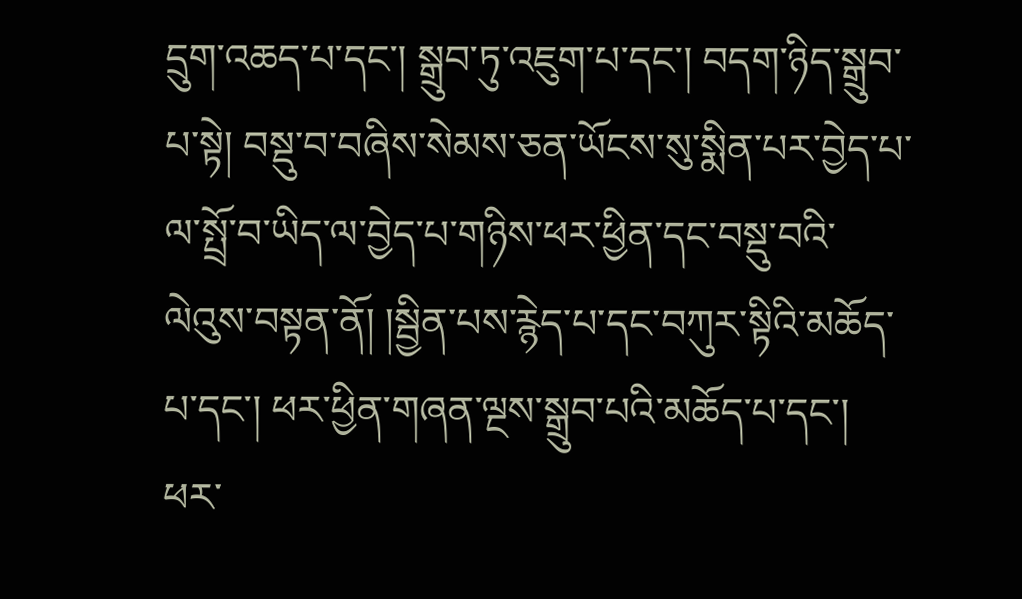དྲུག་འཆད་པ་དང་། སྒྲུབ་ཏུ་འཇུག་པ་དང་། བདག་ཉིད་སྒྲུབ་པ་སྟེ། བསྡུ་བ་བཞིས་སེམས་ཅན་ཡོངས་སུ་སྨིན་པར་བྱེད་པ་ལ་སྤྲོ་བ་ཡིད་ལ་བྱེད་པ་གཉིས་ཕར་ཕྱིན་དང་བསྡུ་བའི་ལེའུས་བསྟན་ནོ། །སྦྱིན་པས་རྙེད་པ་དང་བཀུར་སྟིའི་མཆོད་པ་དང་། ཕར་ཕྱིན་གཞན་ལྔས་སྒྲུབ་པའི་མཆོད་པ་དང་། ཕར་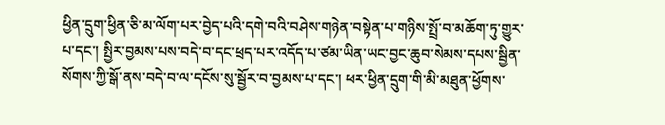ཕྱིན་དྲུག་ཕྱིན་ཅི་མ་ལོག་པར་བྱེད་པའི་དགེ་བའི་བཤེས་གཉེན་བསྟེན་པ་གཉིས་སྤྲོ་བ་མཆོག་ཏུ་གྱུར་པ་དང་། སྤྱིར་བྱམས་པས་བདེ་བ་དང་ཕྲད་པར་འདོད་པ་ཙམ་ཡིན་ཡང་བྱང་ཆུབ་སེམས་དཔས་སྦྱིན་སོགས་ཀྱི་སྒོ་ནས་བདེ་བ་ལ་དངོས་སུ་སྦྱོར་བ་བྱམས་པ་དང་། ཕར་ཕྱིན་དྲུག་གི་མི་མཐུན་ཕྱོགས་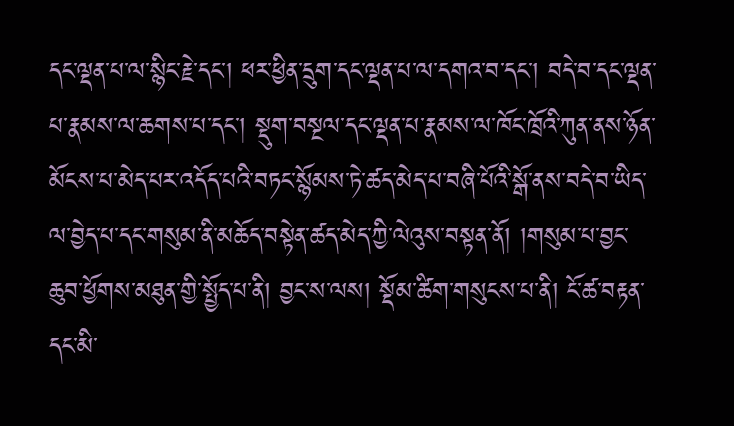དང་ལྡན་པ་ལ་སྙིང་རྗེ་དང་། ཕར་ཕྱིན་དྲུག་དང་ལྡན་པ་ལ་དགའ་བ་དང་། བདེ་བ་དང་ལྡན་པ་རྣམས་ལ་ཆགས་པ་དང་། སྡུག་བསྔལ་དང་ལྡན་པ་རྣམས་ལ་ཁོང་ཁྲོའི་ཀུན་ནས་ཉོན་མོངས་པ་མེད་པར་འདོད་པའི་བཏང་སྙོམས་ཏེ་ཚད་མེད་པ་བཞི་པོའི་སྒོ་ནས་བདེ་བ་ཡིད་ལ་བྱེད་པ་དང་གསུམ་ནི་མཆོད་བསྟེན་ཚད་མེད་ཀྱི་ལེའུས་བསྟན་ནོ། །གསུམ་པ་བྱང་ཆུབ་ཕྱོགས་མཐུན་གྱི་སྤྱོད་པ་ནི། བྱང་ས་ལས། སྡོམ་ཚིག་གསུངས་པ་ནི། ངོ་ཚ་བརྟན་དང་མི་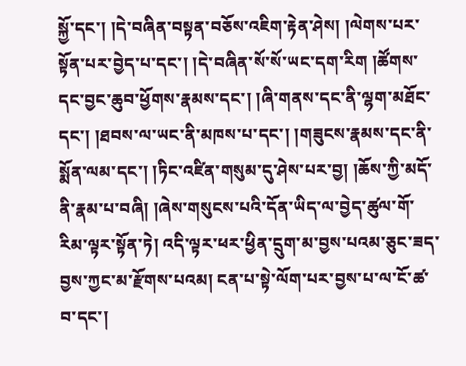སྐྱོ་དང་། །དེ་བཞིན་བསྟན་བཅོས་འཇིག་རྟེན་ཤེས། །ལེགས་པར་སྟོན་པར་བྱེད་པ་དང་། །དེ་བཞིན་སོ་སོ་ཡང་དག་རིག །ཚོགས་དང་བྱང་ཆུབ་ཕྱོགས་རྣམས་དང་། །ཞི་གནས་དང་ནི་ལྷག་མཐོང་དང་། །ཐབས་ལ་ཡང་ནི་མཁས་པ་དང་། །གཟུངས་རྣམས་དང་ནི་སྨོན་ལམ་དང་། །ཏིང་འཛིན་གསུམ་དུ་ཤེས་པར་བྱ། །ཆོས་ཀྱི་མདོ་ནི་རྣམ་པ་བཞི། །ཞེས་གསུངས་པའི་དོན་ཡིད་ལ་བྱེད་ཚུལ་གོ་རིམ་ལྟར་སྟོན་ཏེ། འདི་ལྟར་ཕར་ཕྱིན་དྲུག་མ་བྱས་པའམ་ཅུང་ཟད་བྱས་ཀྱང་མ་རྫོགས་པའམ། ངན་པ་སྟེ་ལོག་པར་བྱས་པ་ལ་ངོ་ཚ་བ་དང་།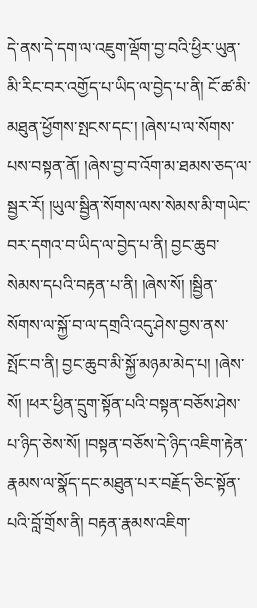དེ་ནས་དེ་དག་ལ་འཇུག་ལྡོག་བྱ་བའི་ཕྱིར་ཡུན་མི་རིང་བར་འགྱོད་པ་ཡིད་ལ་བྱེད་པ་ནི། ངོ་ཚ་མི་མཐུན་ཕྱོགས་སྤངས་དང་། །ཞེས་པ་ལ་སོགས་པས་བསྟན་ནོ། །ཞེས་བྱ་བ་འོག་མ་ཐམས་ཅད་ལ་སྦྱར་རོ། །ཡུལ་སྦྱིན་སོགས་ལས་སེམས་མི་གཡེང་བར་དགའ་བ་ཡིད་ལ་བྱེད་པ་ནི། བྱང་ཆུབ་སེམས་དཔའི་བརྟན་པ་ནི། །ཞེས་སོ། །སྦྱིན་སོགས་ལ་སྐྱོ་བ་ལ་དགྲའི་འདུ་ཤེས་བྱས་ནས་སྤོང་བ་ནི། བྱང་ཆུབ་མི་སྐྱོ་མཉམ་མེད་པ། །ཞེས་སོ། །ཕར་ཕྱིན་དྲུག་སྟོན་པའི་བསྟན་བཅོས་ཤེས་པ་ཉིད་ཅེས་སོ། །བསྟན་བཅོས་དེ་ཉིད་འཇིག་རྟེན་རྣམས་ལ་སྣོད་དང་མཐུན་པར་བརྗོད་ཅིང་སྟོན་པའི་བློ་གྲོས་ནི། བརྟན་རྣམས་འཇིག་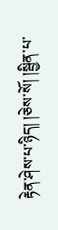རྟེན་ཤེས་པ་ཉིད། །ཅེས་སོ། །སྦྱིན་པ་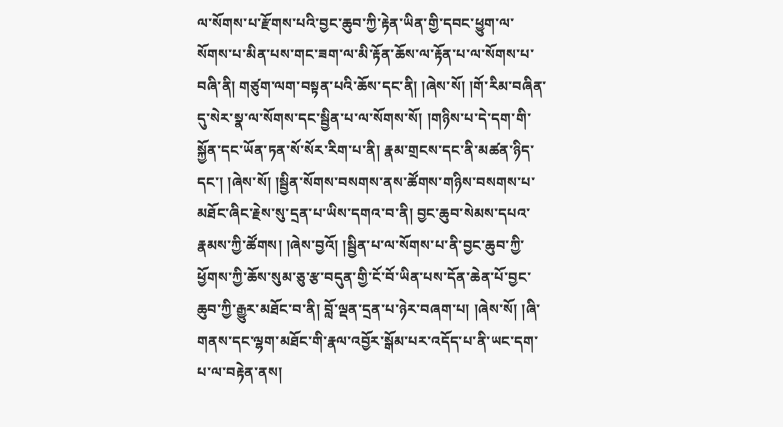ལ་སོགས་པ་རྫོགས་པའི་བྱང་ཆུབ་ཀྱི་རྟེན་ཡིན་གྱི་དབང་ཕྱུག་ལ་སོགས་པ་མིན་པས་གང་ཟག་ལ་མི་རྟོན་ཆོས་ལ་རྟོན་པ་ལ་སོགས་པ་བཞི་ནི། གཙུག་ལག་བསྟན་པའི་ཆོས་དང་ནི། །ཞེས་སོ། །གོ་རིམ་བཞིན་དུ་སེར་སྣ་ལ་སོགས་དང་སྦྱིན་པ་ལ་སོགས་སོ། །གཉིས་པ་དེ་དག་གི་སྐྱོན་དང་ཡོན་ཏན་སོ་སོར་རིག་པ་ནི། རྣམ་གྲངས་དང་ནི་མཚན་ཉིད་དང་། །ཞེས་སོ། །སྦྱིན་སོགས་བསགས་ནས་ཚོགས་གཉིས་བསགས་པ་མཐོང་ཞིང་རྗེས་སུ་དྲན་པ་ཡིས་དགའ་བ་ནི། བྱང་ཆུབ་སེམས་དཔའ་རྣམས་ཀྱི་ཚོགས། །ཞེས་བྱའོ། །སྦྱིན་པ་ལ་སོགས་པ་ནི་བྱང་ཆུབ་ཀྱི་ཕྱོགས་ཀྱི་ཆོས་སུམ་ཅུ་རྩ་བདུན་གྱི་ངོ་བོ་ཡིན་པས་དོན་ཆེན་པོ་བྱང་ཆུབ་ཀྱི་རྒྱུར་མཐོང་བ་ནི། བློ་ལྡན་དྲན་པ་ཉེར་བཞག་པ། །ཞེས་སོ། །ཞི་གནས་དང་ལྷག་མཐོང་གི་རྣལ་འབྱོར་སྒོམ་པར་འདོད་པ་ནི་ཡང་དག་པ་ལ་བརྟེན་ནས།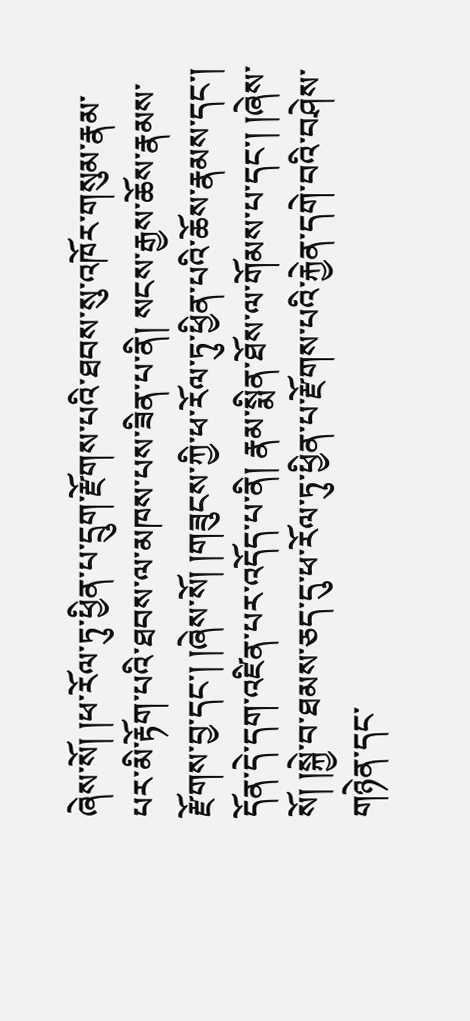ཞེས་སོ། །ཕ་རོལ་ཏུ་ཕྱིན་པ་དྲུག་རྫོགས་པའི་ཐབས་སུ་འཁོར་གསུམ་རྣམ་པར་མི་རྟོག་པའི་ཐབས་ལ་མཁས་པས་ཟིན་པ་ནི། སངས་རྒྱས་ཆོས་རྣམས་རྫོགས་བྱ་དང་། །ཞེས་སོ། །གཟུངས་ཀྱི་ཕ་རོལ་ཏུ་ཕྱིན་པའི་ཆོས་རྣམས་དང་། དོན་དེ་དག་འཛིན་པར་འདོད་པ་ནི། རྣམ་སྨིན་ཐོས་ལ་གོམས་པ་དང་། །ཞེས་སོ། །སྐྱེ་བ་ཐམས་ཅད་དུ་ཕ་རོལ་ཏུ་ཕྱིན་པ་རྫོགས་པའི་རྐྱེན་དགེ་བའི་བཤེས་གཉེན་དང་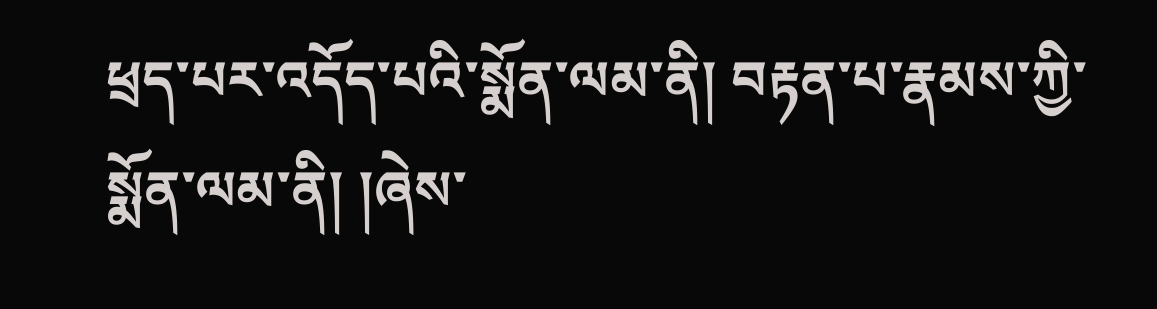ཕྲད་པར་འདོད་པའི་སྨོན་ལམ་ནི། བརྟན་པ་རྣམས་ཀྱི་སྨོན་ལམ་ནི། །ཞེས་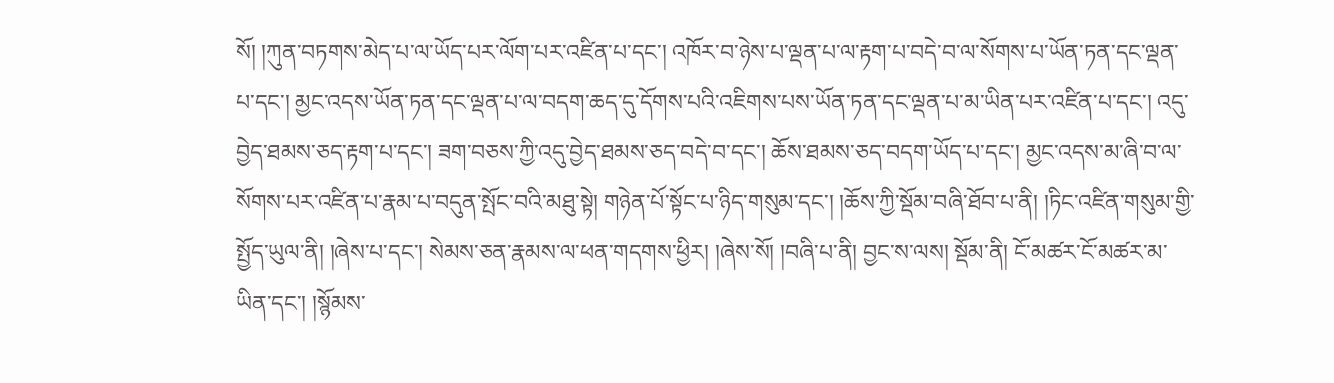སོ། །ཀུན་བཏགས་མེད་པ་ལ་ཡོད་པར་ལོག་པར་འཛིན་པ་དང་། འཁོར་བ་ཉེས་པ་ལྡན་པ་ལ་རྟག་པ་བདེ་བ་ལ་སོགས་པ་ཡོན་ཏན་དང་ལྡན་པ་དང་། མྱང་འདས་ཡོན་ཏན་དང་ལྡན་པ་ལ་བདག་ཆད་དུ་དོགས་པའི་འཇིགས་པས་ཡོན་ཏན་དང་ལྡན་པ་མ་ཡིན་པར་འཛིན་པ་དང་། འདུ་བྱེད་ཐམས་ཅད་རྟག་པ་དང་། ཟག་བཅས་ཀྱི་འདུ་བྱེད་ཐམས་ཅད་བདེ་བ་དང་། ཆོས་ཐམས་ཅད་བདག་ཡོད་པ་དང་། མྱང་འདས་མ་ཞི་བ་ལ་སོགས་པར་འཛིན་པ་རྣམ་པ་བདུན་སྤོང་བའི་མཐུ་སྟེ། གཉེན་པོ་སྟོང་པ་ཉིད་གསུམ་དང་། །ཆོས་ཀྱི་སྡོམ་བཞི་ཐོབ་པ་ནི། །ཏིང་འཛིན་གསུམ་གྱི་སྤྱོད་ཡུལ་ནི། །ཞེས་པ་དང་། སེམས་ཅན་རྣམས་ལ་ཕན་གདགས་ཕྱིར། །ཞེས་སོ། །བཞི་པ་ནི། བྱང་ས་ལས། སྡོམ་ནི། ངོ་མཚར་ངོ་མཚར་མ་ཡིན་དང་། །སྙོམས་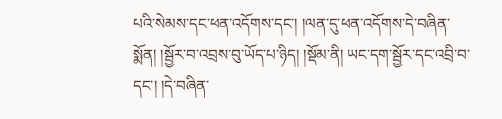པའི་སེམས་དང་ཕན་འདོགས་དང་། །ལན་དུ་ཕན་འདོགས་དེ་བཞིན་སྨོན། །སྦྱོར་བ་འབྲས་བུ་ཡོད་པ་ཉིད། །སྡོམ་ནི། ཡང་དག་སྦྱོར་དང་འབྲི་བ་དང་། །དེ་བཞིན་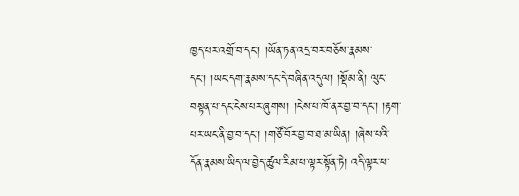ཁྱད་པར་འགྲོ་བ་དང་། །ཡོན་ཏན་འདྲ་བར་བཅོས་རྣམས་དང་། །ཡང་དག་རྣམས་དང་དེ་བཞིན་འདུལ། །སྡོམ་ནི། ལུང་བསྟན་པ་དང་ངེས་པར་ཞུགས། །ངེས་པ་ཁོ་ནར་བྱ་བ་དང་། །རྟག་པར་ཡང་ནི་བྱ་བ་དང་། །གཙོ་བོར་བྱ་བ་ཐ་མ་ཡིན། །ཞེས་པའི་དོན་རྣམས་ཡིད་ལ་བྱེད་ཚུལ་རིམ་པ་ལྟར་སྟོན་ཏེ། འདི་ལྟར་ཕ་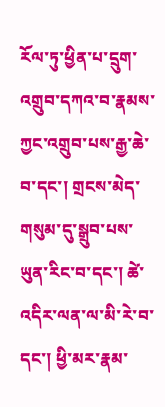རོལ་ཏུ་ཕྱིན་པ་དྲུག་འགྲུབ་དཀའ་བ་རྣམས་ཀྱང་འགྲུབ་པས་རྒྱ་ཆེ་བ་དང་། གྲངས་མེད་གསུམ་དུ་སྒྲུབ་པས་ཡུན་རིང་བ་དང་། ཚེ་འདིར་ལན་ལ་མི་རེ་བ་དང་། ཕྱི་མར་རྣམ་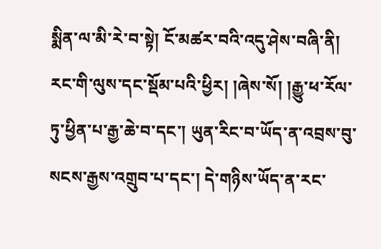སྨིན་ལ་མི་རེ་བ་སྟེ། ངོ་མཚར་བའི་འདུ་ཤེས་བཞི་ནི། རང་གི་ལུས་དང་སྡོམ་པའི་ཕྱིར། །ཞེས་སོ། །རྒྱུ་ཕ་རོལ་ཏུ་ཕྱིན་པ་རྒྱ་ཆེ་བ་དང་། ཡུན་རིང་བ་ཡོད་ན་འབྲས་བུ་སངས་རྒྱས་འགྲུབ་པ་དང་། དེ་གཉིས་ཡོད་ན་རང་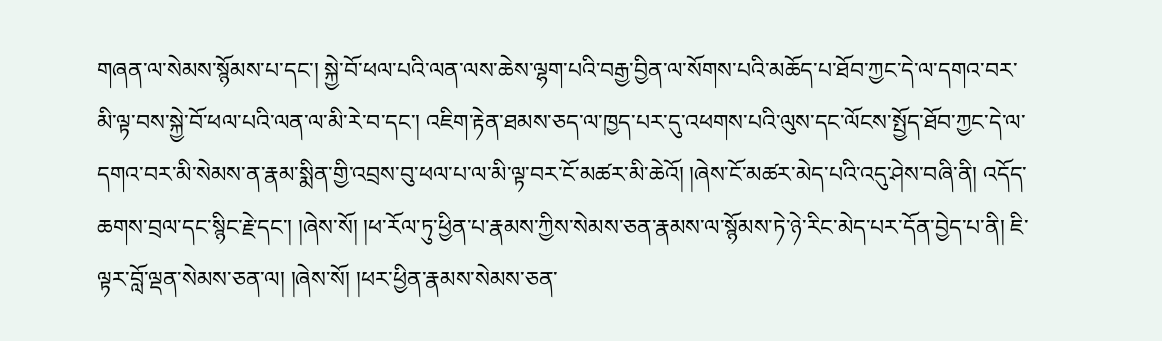གཞན་ལ་སེམས་སྙོམས་པ་དང་། སྐྱེ་བོ་ཕལ་པའི་ལན་ལས་ཆེས་ལྷག་པའི་བརྒྱ་བྱིན་ལ་སོགས་པའི་མཆོད་པ་ཐོབ་ཀྱང་དེ་ལ་དགའ་བར་མི་ལྟ་བས་སྐྱེ་བོ་ཕལ་པའི་ལན་ལ་མི་རེ་བ་དང་། འཇིག་རྟེན་ཐམས་ཅད་ལ་ཁྱད་པར་དུ་འཕགས་པའི་ལུས་དང་ལོངས་སྤྱོད་ཐོབ་ཀྱང་དེ་ལ་དགའ་བར་མི་སེམས་ན་རྣམ་སྨིན་གྱི་འབྲས་བུ་ཕལ་པ་ལ་མི་ལྟ་བར་ངོ་མཚར་མི་ཆེའོ། །ཞེས་ངོ་མཚར་མེད་པའི་འདུ་ཤེས་བཞི་ནི། འདོད་ཆགས་བྲལ་དང་སྙིང་རྗེ་དང་། །ཞེས་སོ། །ཕ་རོལ་ཏུ་ཕྱིན་པ་རྣམས་ཀྱིས་སེམས་ཅན་རྣམས་ལ་སྙོམས་ཏེ་ཉེ་རིང་མེད་པར་དོན་བྱེད་པ་ནི། ཇི་ལྟར་བློ་ལྡན་སེམས་ཅན་ལ། །ཞེས་སོ། །ཕར་ཕྱིན་རྣམས་སེམས་ཅན་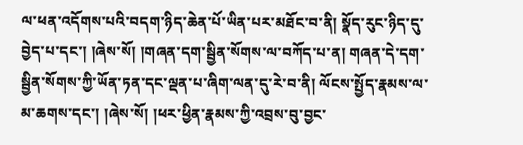ལ་ཕན་འདོགས་པའི་བདག་ཉིད་ཆེན་པོ་ཡིན་པར་མཐོང་བ་ནི། སྣོད་རུང་ཉིད་དུ་བྱེད་པ་དང་། །ཞེས་སོ། །གཞན་དག་སྦྱིན་སོགས་ལ་བཀོད་པ་ན། གཞན་དེ་དག་སྦྱིན་སོགས་ཀྱི་ཡོན་ཏན་དང་ལྡན་པ་ཞིག་ལན་དུ་རེ་བ་ནི། ལོངས་སྤྱོད་རྣམས་ལ་མ་ཆགས་དང་། །ཞེས་སོ། །ཕར་ཕྱིན་རྣམས་ཀྱི་འབྲས་བུ་བྱང་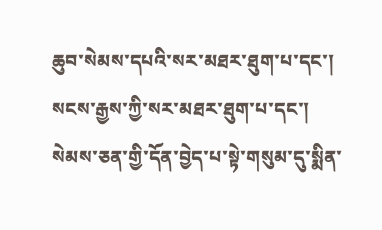ཆུབ་སེམས་དཔའི་སར་མཐར་ཐུག་པ་དང་། སངས་རྒྱས་ཀྱི་སར་མཐར་ཐུག་པ་དང་། སེམས་ཅན་གྱི་དོན་བྱེད་པ་སྟེ་གསུམ་དུ་སྨིན་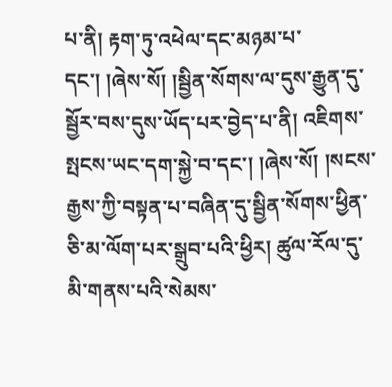པ་ནི། རྟག་ཏུ་འཕེལ་དང་མཉམ་པ་དང་། །ཞེས་སོ། །སྦྱིན་སོགས་ལ་དུས་རྒྱུན་དུ་སྦྱོར་བས་དུས་ཡོད་པར་བྱེད་པ་ནི། འཇིགས་སྤངས་ཡང་དག་སྐྱེ་བ་དང་། །ཞེས་སོ། །སངས་རྒྱས་ཀྱི་བསྟན་པ་བཞིན་དུ་སྦྱིན་སོགས་ཕྱིན་ཅི་མ་ལོག་པར་སྒྲུབ་པའི་ཕྱིར། ཚུལ་རོལ་དུ་མི་གནས་པའི་སེམས་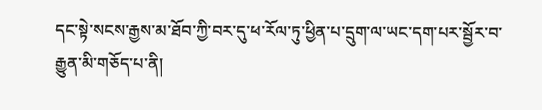དང་སྟེ་སངས་རྒྱས་མ་ཐོབ་ཀྱི་བར་དུ་ཕ་རོལ་ཏུ་ཕྱིན་པ་དྲུག་ལ་ཡང་དག་པར་སྦྱོར་བ་རྒྱུན་མི་གཅོད་པ་ནི།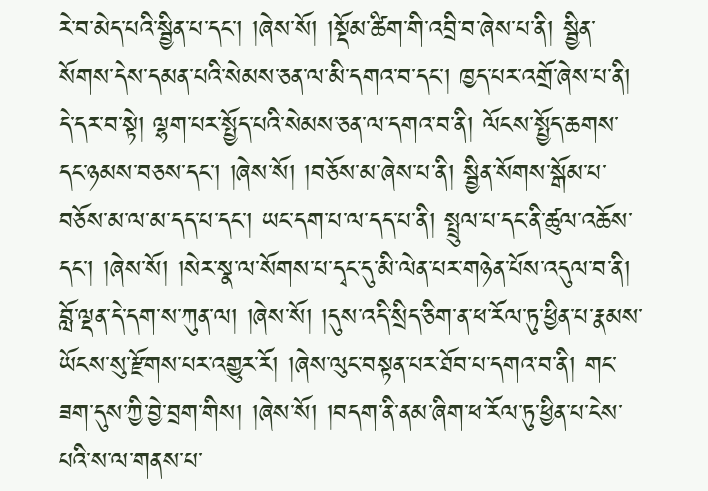རེ་བ་མེད་པའི་སྦྱིན་པ་དང་། །ཞེས་སོ། །སྡོམ་ཚིག་གི་འབྲི་བ་ཞེས་པ་ནི། སྦྱིན་སོགས་དེས་དམན་པའི་སེམས་ཅན་ལ་མི་དགའ་བ་དང་། ཁྱད་པར་འགྲོ་ཞེས་པ་ནི། དེ་དར་བ་སྟེ། ལྷག་པར་སྤྱོད་པའི་སེམས་ཅན་ལ་དགའ་བ་ནི། ལོངས་སྤྱོད་ཆགས་དང་ཉམས་བཅས་དང་། །ཞེས་སོ། །བཅོས་མ་ཞེས་པ་ནི། སྦྱིན་སོགས་སྒོམ་པ་བཅོས་མ་ལ་མ་དད་པ་དང་། ཡང་དག་པ་ལ་དད་པ་ནི། སྤྲུལ་པ་དང་ནི་ཚུལ་འཆོས་དང་། །ཞེས་སོ། །སེར་སྣ་ལ་སོགས་པ་དྭང་དུ་མི་ལེན་པར་གཉེན་པོས་འདུལ་བ་ནི། བློ་ལྡན་དེ་དག་ས་ཀུན་ལ། །ཞེས་སོ། །དུས་འདི་སྲིད་ཅིག་ན་ཕ་རོལ་ཏུ་ཕྱིན་པ་རྣམས་ཡོངས་སུ་རྫོགས་པར་འགྱུར་རོ། །ཞེས་ལུང་བསྟན་པར་ཐོབ་པ་དགའ་བ་ནི། གང་ཟག་དུས་ཀྱི་བྱེ་བྲག་གིས། །ཞེས་སོ། །བདག་ནི་ནམ་ཞིག་ཕ་རོལ་ཏུ་ཕྱིན་པ་ངེས་པའི་ས་ལ་གནས་པ་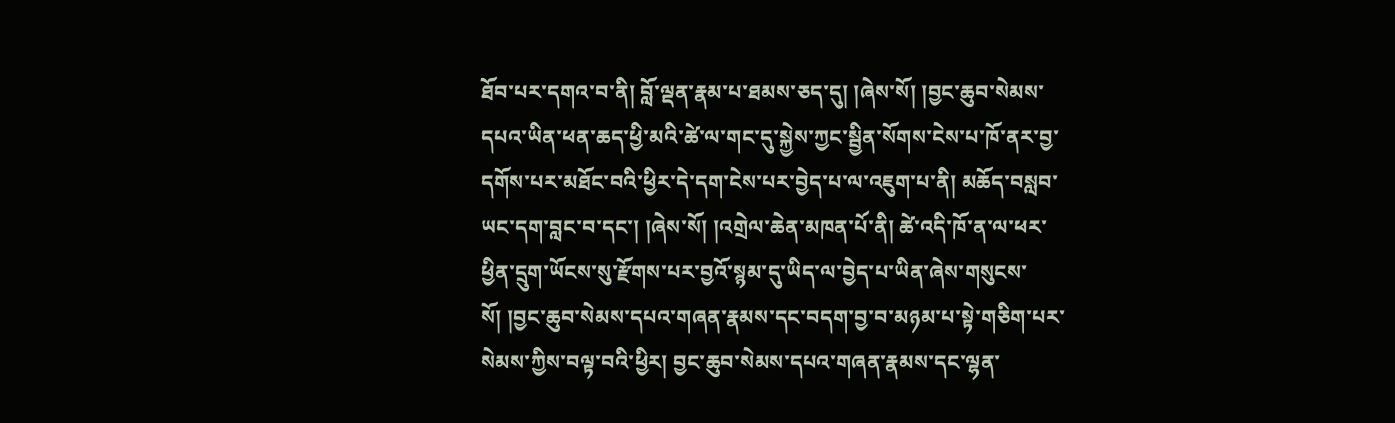ཐོབ་པར་དགའ་བ་ནི། བློ་ལྡན་རྣམ་པ་ཐམས་ཅད་དུ། །ཞེས་སོ། །བྱང་ཆུབ་སེམས་དཔའ་ཡིན་ཕན་ཆད་ཕྱི་མའི་ཚེ་ལ་གང་དུ་སྐྱེས་ཀྱང་སྦྱིན་སོགས་ངེས་པ་ཁོ་ནར་བྱ་དགོས་པར་མཐོང་བའི་ཕྱིར་དེ་དག་ངེས་པར་བྱེད་པ་ལ་འཇུག་པ་ནི། མཆོད་བསླབ་ཡང་དག་བླང་བ་དང་། །ཞེས་སོ། །འགྲེལ་ཆེན་མཁན་པོ་ནི། ཚེ་འདི་ཁོ་ན་ལ་ཕར་ཕྱིན་དྲུག་ཡོངས་སུ་རྫོགས་པར་བྱའོ་སྙམ་དུ་ཡིད་ལ་བྱེད་པ་ཡིན་ཞེས་གསུངས་སོ། །བྱང་ཆུབ་སེམས་དཔའ་གཞན་རྣམས་དང་བདག་བྱ་བ་མཉམ་པ་སྟེ་གཅིག་པར་སེམས་ཀྱིས་བལྟ་བའི་ཕྱིར། བྱང་ཆུབ་སེམས་དཔའ་གཞན་རྣམས་དང་ལྷན་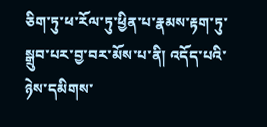ཅིག་ཏུ་ཕ་རོལ་ཏུ་ཕྱིན་པ་རྣམས་རྟག་ཏུ་སྒྲུབ་པར་བྱ་བར་མོས་པ་ནི། འདོད་པའི་ཉེས་དམིགས་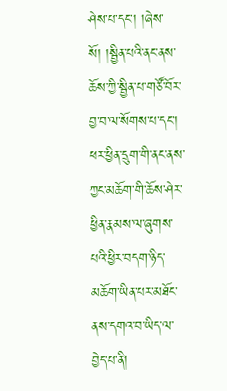ཤེས་པ་དང་། །ཞེས་སོ། །སྦྱིན་པའི་ནང་ནས་ཆོས་ཀྱི་སྦྱིན་པ་གཙོ་བོར་བྱ་བ་ལ་སོགས་པ་དང་། ཕར་ཕྱིན་དྲུག་གི་ནང་ནས་ཀྱང་མཆོག་གི་ཆོས་ཤེར་ཕྱིན་རྣམས་ལ་ཞུགས་པའི་ཕྱིར་བདག་ཉིད་མཆོག་ཡིན་པར་མཐོང་ནས་དགའ་བ་ཡིད་ལ་བྱེད་པ་ནི།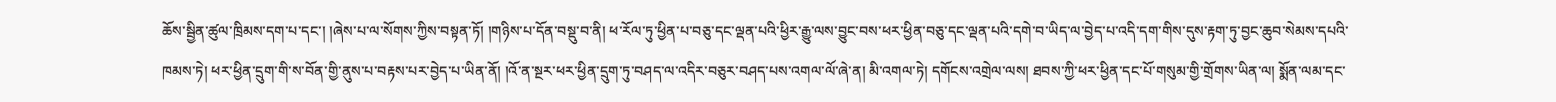ཆོས་སྦྱིན་ཚུལ་ཁྲིམས་དག་པ་དང་། །ཞེས་པ་ལ་སོགས་ཀྱིས་བསྟན་ཏོ། །གཉིས་པ་དོན་བསྡུ་བ་ནི། ཕ་རོལ་ཏུ་ཕྱིན་པ་བཅུ་དང་ལྡན་པའི་ཕྱིར་རྒྱུ་ལས་བྱུང་བས་ཕར་ཕྱིན་བཅུ་དང་ལྡན་པའི་དགེ་བ་ཡིད་ལ་བྱེད་པ་འདི་དག་གིས་དུས་རྟག་ཏུ་བྱང་ཆུབ་སེམས་དཔའི་ཁམས་ཏེ། ཕར་ཕྱིན་དྲུག་གི་ས་བོན་གྱི་ནུས་པ་བརྟས་པར་བྱེད་པ་ཡིན་ནོ། །འོ་ན་སྔར་ཕར་ཕྱིན་དྲུག་ཏུ་བཤད་ལ་འདིར་བཅུར་བཤད་པས་འགལ་ལོ་ཞེ་ན། མི་འགལ་ཏེ། དགོངས་འགྲེལ་ལས། ཐབས་ཀྱི་ཕར་ཕྱིན་དང་པོ་གསུམ་གྱི་གྲོགས་ཡིན་ལ། སྨོན་ལམ་དང་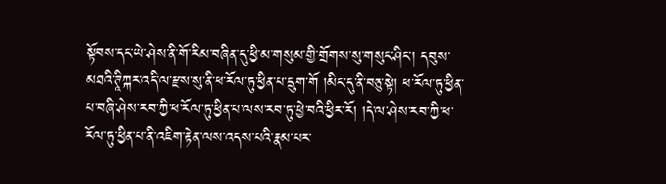སྟོབས་དང་ཡེ་ཤེས་ནི་གོ་རིམ་བཞིན་དུ་ཕྱི་མ་གསུམ་གྱི་གྲོགས་སུ་གསུང་ཤིང་། དབུས་མཐའི་ཊཱིཀྐར་འདི་ལ་རྫས་སུ་ནི་ཕ་རོལ་ཏུ་ཕྱིན་པ་དྲུག་གོ །མིང་དུ་ནི་བཅུ་སྟེ། ཕ་རོལ་ཏུ་ཕྱིན་པ་བཞི་ཤེས་རབ་ཀྱི་ཕ་རོལ་ཏུ་ཕྱིན་པ་ལས་རབ་ཏུ་ཕྱེ་བའི་ཕྱིར་རོ། །དེ་ལ་ཤེས་རབ་ཀྱི་ཕ་རོལ་ཏུ་ཕྱིན་པ་ནི་འཇིག་རྟེན་ལས་འདས་པའི་རྣམ་པར་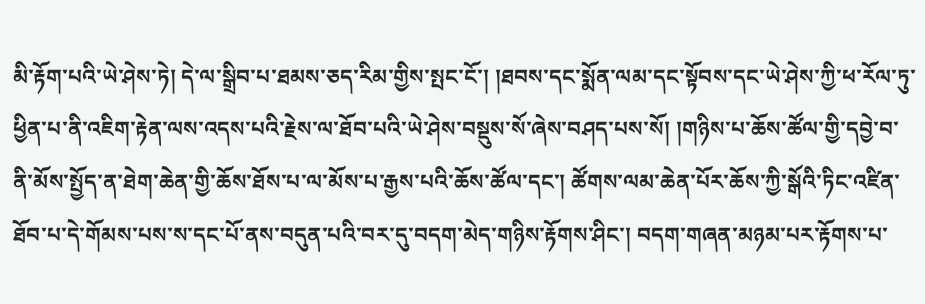མི་རྟོག་པའི་ཡེ་ཤེས་ཏེ། དེ་ལ་སྒྲིབ་པ་ཐམས་ཅད་རིམ་གྱིས་སྤང་ངོ་། །ཐབས་དང་སྨོན་ལམ་དང་སྟོབས་དང་ཡེ་ཤེས་ཀྱི་ཕ་རོལ་ཏུ་ཕྱིན་པ་ནི་འཇིག་རྟེན་ལས་འདས་པའི་རྗེས་ལ་ཐོབ་པའི་ཡེ་ཤེས་བསྡུས་སོ་ཞེས་བཤད་པས་སོ། །གཉིས་པ་ཆོས་ཚོལ་གྱི་དབྱེ་བ་ནི་མོས་སྤྱོད་ན་ཐེག་ཆེན་གྱི་ཆོས་ཐོས་པ་ལ་མོས་པ་རྒྱས་པའི་ཆོས་ཚོལ་དང་། ཚོགས་ལམ་ཆེན་པོར་ཆོས་ཀྱི་སྒོའི་ཏིང་འཛིན་ཐོབ་པ་དེ་གོམས་པས་ས་དང་པོ་ནས་བདུན་པའི་བར་དུ་བདག་མེད་གཉིས་རྟོགས་ཤིང་། བདག་གཞན་མཉམ་པར་རྟོགས་པ་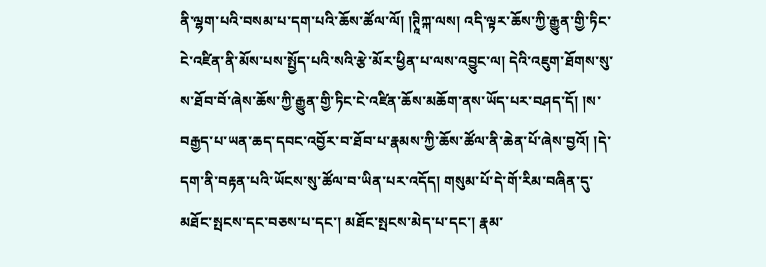ནི་ལྷག་པའི་བསམ་པ་དག་པའི་ཆོས་ཚོལ་ལོ། །ཊཱིཀྐ་ལས། འདི་ལྟར་ཆོས་ཀྱི་རྒྱུན་གྱི་ཏིང་ངེ་འཛིན་ནི་མོས་པས་སྤྱོད་པའི་སའི་རྩེ་མོར་ཕྱིན་པ་ལས་འབྱུང་ལ། དེའི་འཇུག་ཐོགས་སུ་ས་ཐོབ་བོ་ཞེས་ཆོས་ཀྱི་རྒྱུན་གྱི་ཏིང་ངེ་འཛིན་ཆོས་མཆོག་ནས་ཡོད་པར་བཤད་དོ། །ས་བརྒྱད་པ་ཡན་ཆད་དབང་འབྱོར་བ་ཐོབ་པ་རྣམས་ཀྱི་ཆོས་ཚོལ་ནི་ཆེན་པོ་ཞེས་བྱའོ། །དེ་དག་ནི་བརྟན་པའི་ཡོངས་སུ་ཚོལ་བ་ཡིན་པར་འདོད། གསུམ་པོ་དེ་གོ་རིམ་བཞིན་དུ་མཐོང་སྤངས་དང་བཅས་པ་དང་། མཐོང་སྤངས་མེད་པ་དང་། རྣམ་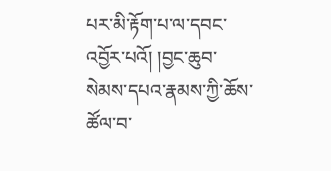པར་མི་རྟོག་པ་ལ་དབང་འབྱོར་པའོ། །བྱང་ཆུབ་སེམས་དཔའ་རྣམས་ཀྱི་ཆོས་ཚོལ་བ་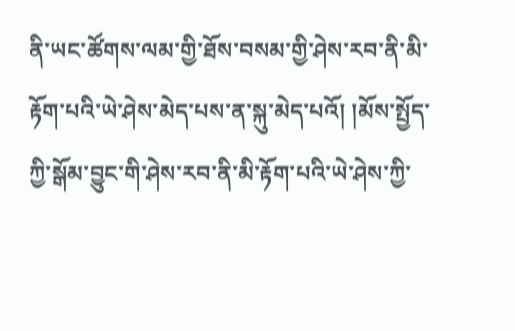ནི་ཡང་ཚོགས་ལམ་གྱི་ཐོས་བསམ་གྱི་ཤེས་རབ་ནི་མི་རྟོག་པའི་ཡེ་ཤེས་མེད་པས་ན་སྐུ་མེད་པའོ། །མོས་སྤྱོད་ཀྱི་སྒོམ་བྱུང་གི་ཤེས་རབ་ནི་མི་རྟོག་པའི་ཡེ་ཤེས་ཀྱི་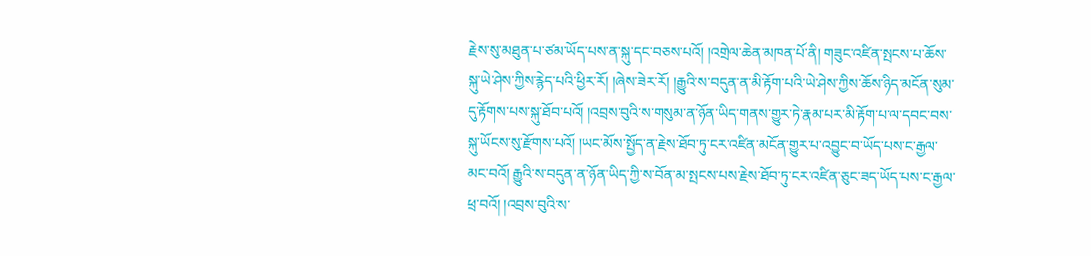རྗེས་སུ་མཐུན་པ་ཙམ་ཡོད་པས་ན་སྐུ་དང་བཅས་པའོ། །འགྲེལ་ཆེན་མཁན་པོ་ནི། གཟུང་འཛིན་སྤངས་པ་ཆོས་སྐུ་ཡེ་ཤེས་ཀྱིས་རྙེད་པའི་ཕྱིར་རོ། །ཞེས་ཟེར་རོ། །རྒྱུའི་ས་བདུན་ན་མི་རྟོག་པའི་ཡེ་ཤེས་ཀྱིས་ཆོས་ཉིད་མངོན་སུམ་དུ་རྟོགས་པས་སྐུ་ཐོབ་པའོ། །འབྲས་བུའི་ས་གསུམ་ན་ཉོན་ཡིད་གནས་གྱུར་ཏེ་རྣམ་པར་མི་རྟོག་པ་ལ་དབང་བས་སྐུ་ཡོངས་སུ་རྫོགས་པའོ། །ཡང་མོས་སྤྱོད་ན་རྗེས་ཐོབ་ཏུ་ངར་འཛིན་མངོན་གྱུར་པ་འབྱུང་བ་ཡོད་པས་ང་རྒྱལ་མང་བའོ། རྒྱུའི་ས་བདུན་ན་ཉོན་ཡིད་ཀྱི་ས་བོན་མ་སྤངས་པས་རྗེས་ཐོབ་ཏུ་ངར་འཛིན་ཅུང་ཟད་ཡོད་པས་ང་རྒྱལ་ཕྲ་བའོ། །འབྲས་བུའི་ས་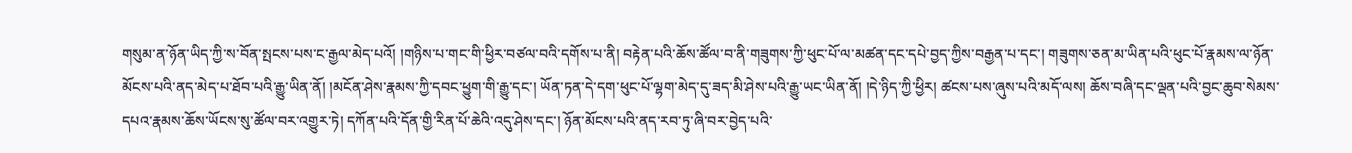གསུམ་ན་ཉོན་ཡིད་ཀྱི་ས་བོན་སྤངས་པས་ང་རྒྱལ་མེད་པའོ། །གཉིས་པ་གང་གི་ཕྱིར་བཙལ་བའི་དགོས་པ་ནི། བརྟེན་པའི་ཆོས་ཚོལ་བ་ནི་གཟུགས་ཀྱི་ཕུང་པོ་ལ་མཚན་དང་དཔེ་བྱད་ཀྱིས་བརྒྱན་པ་དང་། གཟུགས་ཅན་མ་ཡིན་པའི་ཕུང་པོ་རྣམས་ལ་ཉོན་མོངས་པའི་ནད་མེད་པ་ཐོབ་པའི་རྒྱུ་ཡིན་ནོ། །མངོན་ཤེས་རྣམས་ཀྱི་དབང་ཕྱུག་གི་རྒྱུ་དང་། ཡོན་ཏན་དེ་དག་ཕུང་པོ་ལྷག་མེད་དུ་ཟད་མི་ཤེས་པའི་རྒྱུ་ཡང་ཡིན་ནོ། །དེ་ཉིད་ཀྱི་ཕྱིར། ཚངས་པས་ཞུས་པའི་མདོ་ལས། ཆོས་བཞི་དང་ལྡན་པའི་བྱང་ཆུབ་སེམས་དཔའ་རྣམས་ཆོས་ཡོངས་སུ་ཚོལ་བར་འགྱུར་ཏེ། དཀོན་པའི་དོན་གྱི་རིན་པོ་ཆེའི་འདུ་ཤེས་དང་། ཉོན་མོངས་པའི་ནད་རབ་ཏུ་ཞི་བར་བྱེད་པའི་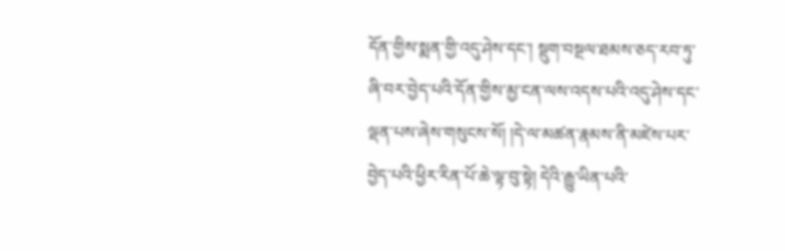དོན་གྱིས་སྨན་གྱི་འདུ་ཤེས་དང་། སྡུག་བསྔལ་ཐམས་ཅད་རབ་ཏུ་ཞི་བར་བྱེད་པའི་དོན་གྱིས་མྱ་ངན་ལས་འདས་པའི་འདུ་ཤེས་དང་ལྡན་པས་ཞེས་གསུངས་སོ། །དེ་ལ་མཚན་རྣམས་ནི་མཛེས་པར་བྱེད་པའི་ཕྱིར་རིན་པོ་ཆེ་ལྟ་བུ་སྟེ། དེའི་རྒྱུ་ཡིན་པའི་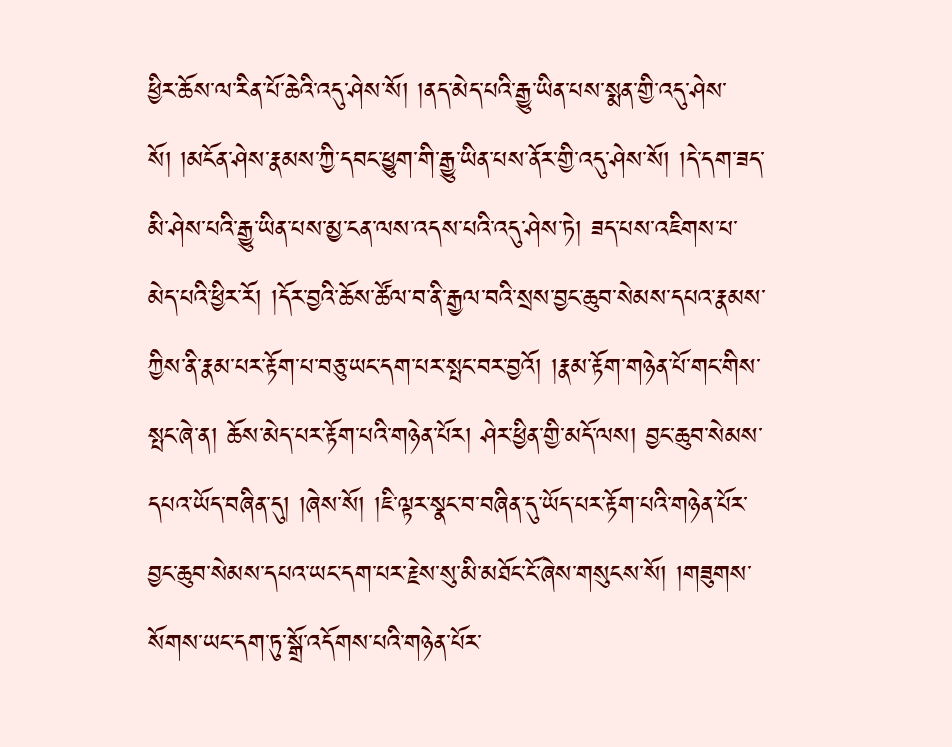ཕྱིར་ཆོས་ལ་རིན་པོ་ཆེའི་འདུ་ཤེས་སོ། །ནད་མེད་པའི་རྒྱུ་ཡིན་པས་སྨན་གྱི་འདུ་ཤེས་སོ། །མངོན་ཤེས་རྣམས་ཀྱི་དབང་ཕྱུག་གི་རྒྱུ་ཡིན་པས་ནོར་གྱི་འདུ་ཤེས་སོ། །དེ་དག་ཟད་མི་ཤེས་པའི་རྒྱུ་ཡིན་པས་མྱ་ངན་ལས་འདས་པའི་འདུ་ཤེས་ཏེ། ཟད་པས་འཇིགས་པ་མེད་པའི་ཕྱིར་རོ། །དོར་བྱའི་ཆོས་ཚོལ་བ་ནི་རྒྱལ་བའི་སྲས་བྱང་ཆུབ་སེམས་དཔའ་རྣམས་ཀྱིས་ནི་རྣམ་པར་རྟོག་པ་བཅུ་ཡང་དག་པར་སྤང་བར་བྱའོ། །རྣམ་རྟོག་གཉེན་པོ་གང་གིས་སྤང་ཞེ་ན། ཆོས་མེད་པར་རྟོག་པའི་གཉེན་པོར། ཤེར་ཕྱིན་གྱི་མདོ་ལས། བྱང་ཆུབ་སེམས་དཔའ་ཡོད་བཞིན་དུ། །ཞེས་སོ། །ཇི་ལྟར་སྣང་བ་བཞིན་དུ་ཡོད་པར་རྟོག་པའི་གཉེན་པོར་བྱང་ཆུབ་སེམས་དཔའ་ཡང་དག་པར་རྗེས་སུ་མི་མཐོང་ངོ་ཞེས་གསུངས་སོ། །གཟུགས་སོགས་ཡང་དག་ཏུ་སྒྲོ་འདོགས་པའི་གཉེན་པོར་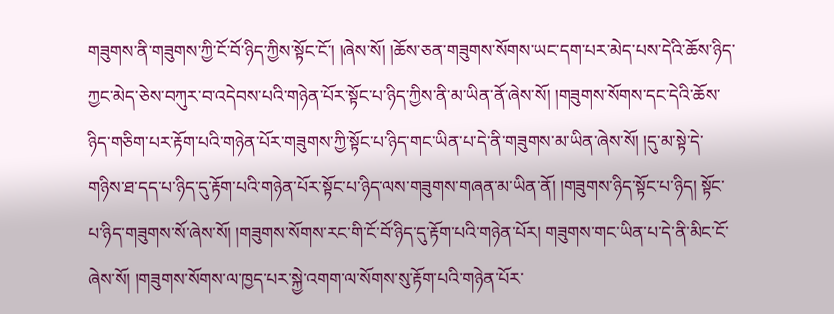གཟུགས་ནི་གཟུགས་ཀྱི་ངོ་བོ་ཉིད་ཀྱིས་སྟོང་ངོ་། །ཞེས་སོ། །ཆོས་ཅན་གཟུགས་སོགས་ཡང་དག་པར་མེད་པས་དེའི་ཆོས་ཉིད་ཀྱང་མེད་ཅེས་བཀུར་བ་འདེབས་པའི་གཉེན་པོར་སྟོང་པ་ཉིད་ཀྱིས་ནི་མ་ཡིན་ནོ་ཞེས་སོ། །གཟུགས་སོགས་དང་དེའི་ཆོས་ཉིད་གཅིག་པར་རྟོག་པའི་གཉེན་པོར་གཟུགས་ཀྱི་སྟོང་པ་ཉིད་གང་ཡིན་པ་དེ་ནི་གཟུགས་མ་ཡིན་ཞེས་སོ། །དུ་མ་སྟེ་དེ་གཉིས་ཐ་དད་པ་ཉིད་དུ་རྟོག་པའི་གཉེན་པོར་སྟོང་པ་ཉིད་ལས་གཟུགས་གཞན་མ་ཡིན་ནོ། །གཟུགས་ཉིད་སྟོང་པ་ཉིད། སྟོང་པ་ཉིད་གཟུགས་སོ་ཞེས་སོ། །གཟུགས་སོགས་རང་གི་ངོ་བོ་ཉིད་དུ་རྟོག་པའི་གཉེན་པོར། གཟུགས་གང་ཡིན་པ་དེ་ནི་མིང་ངོ་ཞེས་སོ། །གཟུགས་སོགས་ལ་ཁྱད་པར་སྐྱེ་འགག་ལ་སོགས་སུ་རྟོག་པའི་གཉེན་པོར་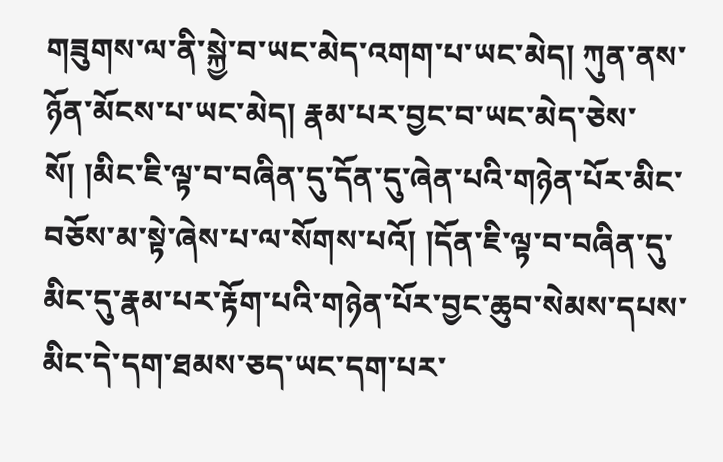གཟུགས་ལ་ནི་སྐྱེ་བ་ཡང་མེད་འགག་པ་ཡང་མེད། ཀུན་ནས་ཉོན་མོངས་པ་ཡང་མེད། རྣམ་པར་བྱང་བ་ཡང་མེད་ཅེས་སོ། །མིང་ཇི་ལྟ་བ་བཞིན་དུ་དོན་དུ་ཞེན་པའི་གཉེན་པོར་མིང་བཅོས་མ་སྟེ་ཞེས་པ་ལ་སོགས་པའོ། །དོན་ཇི་ལྟ་བ་བཞིན་དུ་མིང་དུ་རྣམ་པར་རྟོག་པའི་གཉེན་པོར་བྱང་ཆུབ་སེམས་དཔས་མིང་དེ་དག་ཐམས་ཅད་ཡང་དག་པར་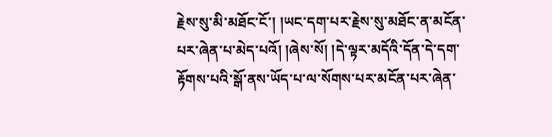རྗེས་སུ་མི་མཐོང་ངོ་། །ཡང་དག་པར་རྗེས་སུ་མཐོང་ན་མངོན་པར་ཞེན་པ་མེད་པའོ། །ཞེས་སོ། །དེ་ལྟར་མདོའི་དོན་དེ་དག་རྟོགས་པའི་སྒོ་ནས་ཡོད་པ་ལ་སོགས་པར་མངོན་པར་ཞེན་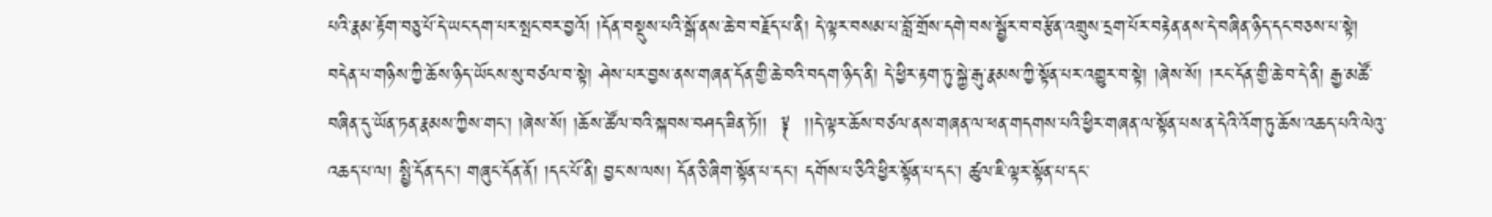པའི་རྣམ་རྟོག་བཅུ་པོ་དེ་ཡང་དག་པར་སྤང་བར་བྱའོ། །དོན་བསྡུས་པའི་སྒོ་ནས་ཆེ་བ་བརྗོད་པ་ནི། དེ་ལྟར་བསམ་པ་བློ་གྲོས་དགེ་བས་སྦྱོར་བ་བརྩོན་འགྲུས་དྲག་པོར་བརྟེན་ནས་དེ་བཞིན་ཉིད་དང་བཅས་པ་སྟེ། བདེན་པ་གཉིས་ཀྱི་ཆོས་ཉིད་ཡོངས་སུ་བཙལ་བ་སྟེ། ཤེས་པར་བྱས་ནས་གཞན་དོན་གྱི་ཆེ་བའི་བདག་ཉིད་ནི། དེ་ཕྱིར་རྟག་ཏུ་སྐྱེ་རྒུ་རྣམས་ཀྱི་སྟོན་པར་འགྱུར་བ་སྟེ། །ཞེས་སོ། །རང་དོན་གྱི་ཆེ་བ་དེ་ནི། རྒྱ་མཚོ་བཞིན་དུ་ཡོན་ཏན་རྣམས་ཀྱིས་གང་། །ཞེས་སོ། །ཆོས་ཚོལ་བའི་སྐབས་བཤད་ཟིན་ཏོ།།  ༈  །།དེ་ལྟར་ཆོས་བཙལ་ནས་གཞན་ལ་ཕན་གདགས་པའི་ཕྱིར་གཞན་ལ་སྟོན་པས་ན་དེའི་འོག་ཏུ་ཆོས་འཆད་པའི་ལེའུ་འཆད་པ་ལ། སྤྱི་དོན་དང་། གཞུང་དོན་ནོ། །དང་པོ་ནི། བྱང་ས་ལས། དོན་ཅི་ཞིག་སྟོན་པ་དང་། དགོས་པ་ཅིའི་ཕྱིར་སྟོན་པ་དང་། ཚུལ་ཇི་ལྟར་སྟོན་པ་དང་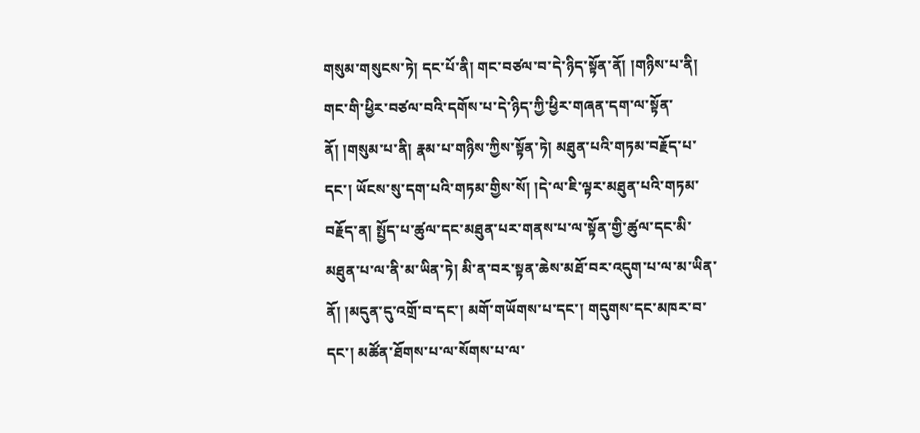གསུམ་གསུངས་ཏེ། དང་པོ་ནི། གང་བཙལ་བ་དེ་ཉིད་སྟོན་ནོ། །གཉིས་པ་ནི། གང་གི་ཕྱིར་བཙལ་བའི་དགོས་པ་དེ་ཉིད་ཀྱི་ཕྱིར་གཞན་དག་ལ་སྟོན་ནོ། །གསུམ་པ་ནི། རྣམ་པ་གཉིས་ཀྱིས་སྟོན་ཏེ། མཐུན་པའི་གཏམ་བརྗོད་པ་དང་། ཡོངས་སུ་དག་པའི་གཏམ་གྱིས་སོ། །དེ་ལ་ཇི་ལྟར་མཐུན་པའི་གཏམ་བརྗོད་ན། སྤྱོད་པ་ཚུལ་དང་མཐུན་པར་གནས་པ་ལ་སྟོན་གྱི་ཚུལ་དང་མི་མཐུན་པ་ལ་ནི་མ་ཡིན་ཏེ། མི་ན་བར་སྟན་ཆེས་མཐོ་བར་འདུག་པ་ལ་མ་ཡིན་ནོ། །མདུན་དུ་འགྲོ་བ་དང་། མགོ་གཡོགས་པ་དང་། གདུགས་དང་མཁར་བ་དང་། མཚོན་ཐོགས་པ་ལ་སོགས་པ་ལ་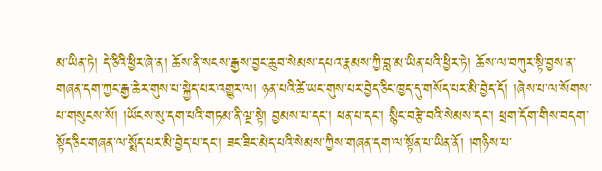མ་ཡིན་ཏེ། དེ་ཅིའི་ཕྱིར་ཞེ་ན། ཆོས་ནི་སངས་རྒྱས་བྱང་ཆུབ་སེམས་དཔའ་རྣམས་ཀྱི་བླ་མ་ཡིན་པའི་ཕྱིར་ཏེ། ཆོས་ལ་བཀུར་སྟི་བྱས་ན་གཞན་དག་ཀྱང་རྒྱ་ཆེར་གུས་པ་སྐྱེད་པར་འགྱུར་ལ། ཉན་པའི་ཚེ་ཡང་གུས་པར་བྱེད་ཅིང་ཁྱད་དུ་གསོད་པར་མི་བྱེད་དོ། །ཞེས་པ་ལ་སོགས་པ་གསུངས་སོ། །ཡོངས་སུ་དག་པའི་གཏམ་ནི་ལྔ་སྟེ། བྱམས་པ་དང་། ཕན་པ་དང་། སྙིང་བརྩེ་བའི་སེམས་དང་། ཕྲག་དོག་གིས་བདག་སྟོད་ཅིང་གཞན་ལ་སྨོད་པར་མི་བྱེད་པ་དང་། ཟང་ཟིང་མེད་པའི་སེམས་ཀྱིས་གཞན་དག་ལ་སྟོན་པ་ཡིན་ནོ། །གཉིས་པ་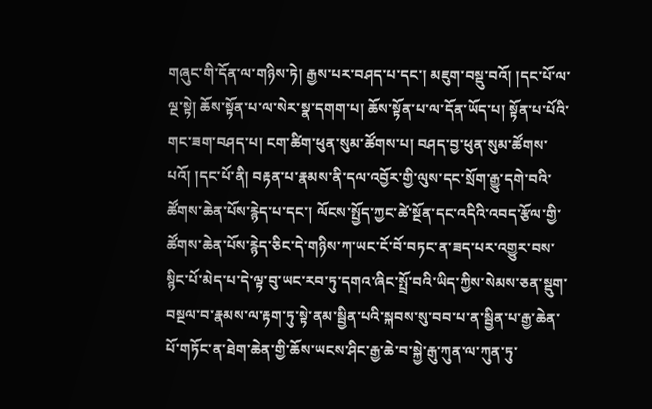གཞུང་གི་དོན་ལ་གཉིས་ཏེ། རྒྱས་པར་བཤད་པ་དང་། མཇུག་བསྡུ་བའོ། །དང་པོ་ལ་ལྔ་སྟེ། ཆོས་སྟོན་པ་ལ་སེར་སྣ་དགག་པ། ཆོས་སྟོན་པ་ལ་དོན་ཡོད་པ། སྟོན་པ་པོའི་གང་ཟག་བཤད་པ། ངག་ཚིག་ཕུན་སུམ་ཚོགས་པ། བཤད་བྱ་ཕུན་སུམ་ཚོགས་པའོ། །དང་པོ་ནི། བརྟན་པ་རྣམས་ནི་དལ་འབྱོར་གྱི་ལུས་དང་སྲོག་རྒྱུ་དགེ་བའི་ཚོགས་ཆེན་པོས་རྙེད་པ་དང་། ལོངས་སྤྱོད་ཀྱང་ཚེ་སྔོན་དང་འདིའི་འབད་རྩོལ་གྱི་ཚོགས་ཆེན་པོས་རྙེད་ཅིང་དེ་གཉིས་ཀ་ཡང་ངོ་བོ་བཏང་ན་ཟད་པར་འགྱུར་བས་སྙིང་པོ་མེད་པ་དེ་ལྟ་བུ་ཡང་རབ་ཏུ་དགའ་ཞིང་སྤྲོ་བའི་ཡིད་ཀྱིས་སེམས་ཅན་སྡུག་བསྔལ་བ་རྣམས་ལ་རྟག་ཏུ་སྟེ་ནམ་སྦྱིན་པའི་སྐབས་སུ་བབ་པ་ན་སྦྱིན་པ་རྒྱ་ཆེན་པོ་གཏོང་ན་ཐེག་ཆེན་གྱི་ཆོས་ཡངས་ཤིང་རྒྱ་ཆེ་བ་སྐྱེ་རྒུ་ཀུན་ལ་ཀུན་ཏུ་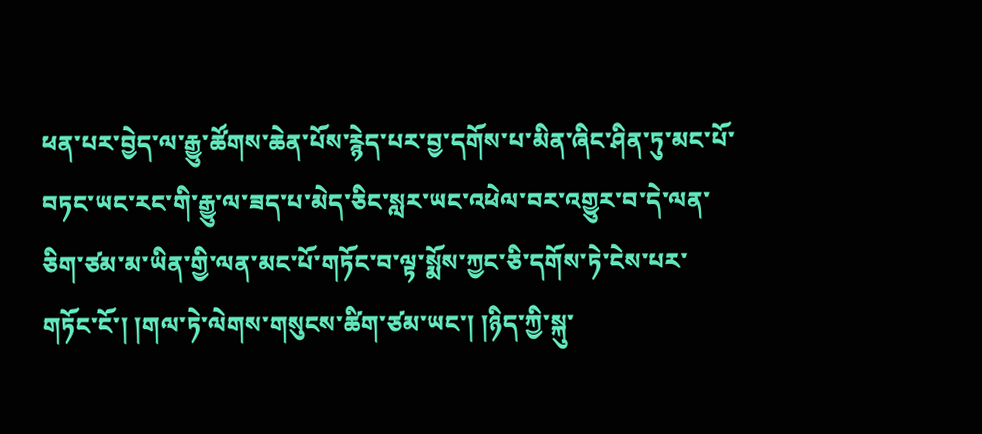ཕན་པར་བྱེད་ལ་རྒྱུ་ཚོགས་ཆེན་པོས་རྙེད་པར་བྱ་དགོས་པ་མིན་ཞིང་ཤིན་ཏུ་མང་པོ་བཏང་ཡང་རང་གི་རྒྱུ་ལ་ཟད་པ་མེད་ཅིང་སླར་ཡང་འཕེལ་བར་འགྱུར་བ་དེ་ལན་ཅིག་ཙམ་མ་ཡིན་གྱི་ལན་མང་པོ་གཏོང་བ་ལྟ་སྨོས་ཀྱང་ཅི་དགོས་ཏེ་ངེས་པར་གཏོང་ངོ་། །གལ་ཏེ་ལེགས་གསུངས་ཚིག་ཙམ་ཡང་། །ཉིད་ཀྱི་སྐུ་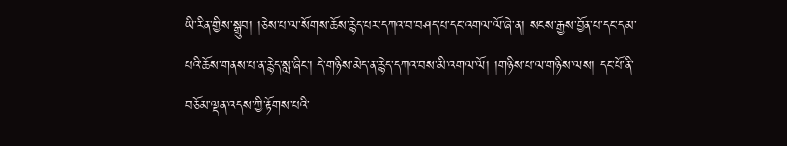ཡི་རིན་གྱིས་སྒྲུབ། །ཅེས་པ་ལ་སོགས་ཆོས་རྙེད་པར་དཀའ་བ་བཤད་པ་དང་འགལ་ལོ་ཞེ་ན། སངས་རྒྱས་བྱོན་པ་དང་དམ་པའི་ཆོས་གནས་པ་ན་རྙེད་སླ་ཞིང་། དེ་གཉིས་མེད་ན་རྙེད་དཀའ་བས་མི་འགལ་ལོ། །གཉིས་པ་ལ་གཉིས་ལས། དང་པོ་ནི་བཅོམ་ལྡན་འདས་ཀྱི་རྟོགས་པའི་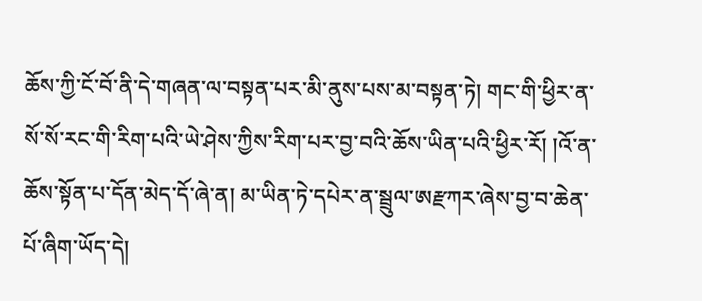ཆོས་ཀྱི་ངོ་བོ་ནི་དེ་གཞན་ལ་བསྟན་པར་མི་ནུས་པས་མ་བསྟན་ཏེ། གང་གི་ཕྱིར་ན་སོ་སོ་རང་གི་རིག་པའི་ཡེ་ཤེས་ཀྱིས་རིག་པར་བྱ་བའི་ཆོས་ཡིན་པའི་ཕྱིར་རོ། །འོ་ན་ཆོས་སྟོན་པ་དོན་མེད་དོ་ཞེ་ན། མ་ཡིན་ཏེ་དཔེར་ན་སྦྲུལ་ཨརྫཀར་ཞེས་བྱ་བ་ཆེན་པོ་ཞིག་ཡོད་དེ།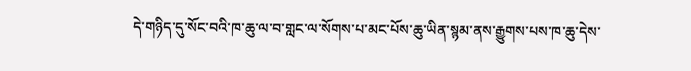དེ་གཉིད་དུ་སོང་བའི་ཁ་ཆུ་ལ་བ་གླང་ལ་སོགས་པ་མང་པོས་ཆུ་ཡིན་སྙམ་ནས་རྒྱུགས་པས་ཁ་ཆུ་དེས་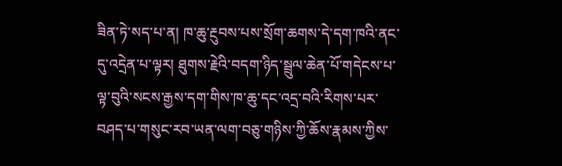ཟིན་ཏེ་སད་པ་ན། ཁ་ཆུ་རྔུབས་པས་སྲོག་ཆགས་དེ་དག་ཁའི་ནང་དུ་འདྲེན་པ་ལྟར། ཐུགས་རྗེའི་བདག་ཉིད་སྦྲུལ་ཆེན་པོ་གདེངས་པ་ལྟ་བུའི་སངས་རྒྱས་དག་གིས་ཁ་ཆུ་དང་འདྲ་བའི་རིགས་པར་བཤད་པ་གསུང་རབ་ཡན་ལག་བཅུ་གཉིས་ཀྱི་ཆོས་རྣམས་ཀྱིས་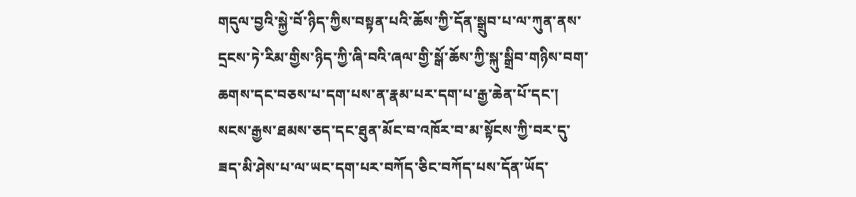གདུལ་བྱའི་སྐྱེ་བོ་ཉིད་ཀྱིས་བསྟན་པའི་ཆོས་ཀྱི་དོན་སྒྲུབ་པ་ལ་ཀུན་ནས་དྲངས་ཏེ་རིམ་གྱིས་ཉིད་ཀྱི་ཞི་བའི་ཞལ་གྱི་སྒོ་ཆོས་ཀྱི་སྐུ་སྒྲིབ་གཉིས་བག་ཆགས་དང་བཅས་པ་དག་པས་ན་རྣམ་པར་དག་པ་རྒྱ་ཆེན་པོ་དང་། སངས་རྒྱས་ཐམས་ཅད་དང་ཐུན་མོང་བ་འཁོར་བ་མ་སྟོངས་ཀྱི་བར་དུ་ཟད་མི་ཤེས་པ་ལ་ཡང་དག་པར་བཀོད་ཅིང་བཀོད་པས་དོན་ཡོད་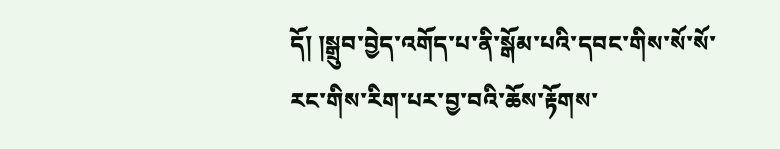དོ། །སྒྲུབ་བྱེད་འགོད་པ་ནི་སྒོམ་པའི་དབང་གིས་སོ་སོ་རང་གིས་རིག་པར་བྱ་བའི་ཆོས་རྟོགས་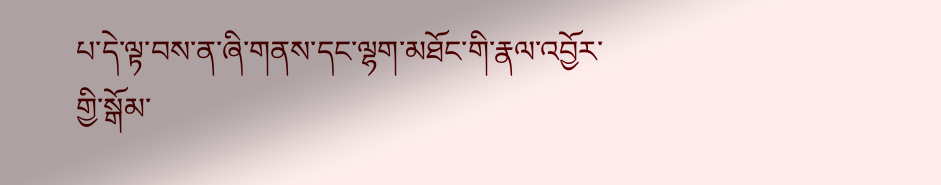པ་དེ་ལྟ་བས་ན་ཞི་གནས་དང་ལྷག་མཐོང་གི་རྣལ་འབྱོར་གྱི་སྒོམ་